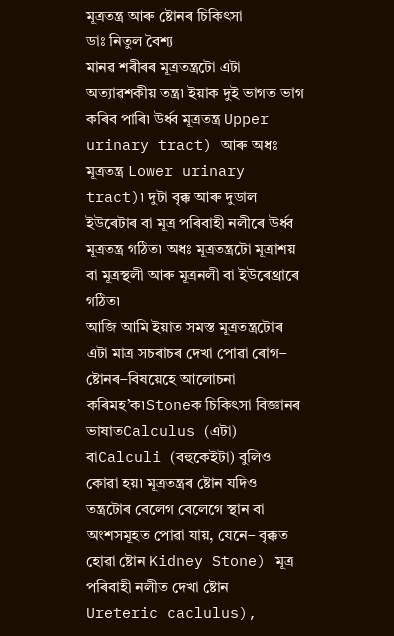মূত্রতন্ত্র আৰু ষ্টোনৰ চিকিৎসা
ডাঃ নিতুল বৈশ্য
মানৱ শৰীৰৰ মূত্রতন্ত্রটো এটা অত্যাৱশকীয় তন্ত্র৷ ইয়াক দুই ভাগত ভাগ কৰিব পাৰি৷ উর্ধ্ব মূত্রতন্ত্র Upper urinary tract) আৰু অধঃ মূত্রতন্ত্র Lower urinary tract)৷ দুটা বৃক্ক আৰু দুডাল ইউৰেটাৰ বা মূত্র পৰিবাহী নলীৰে উর্ধ্ব মূত্রতন্ত্র গঠিত৷ অধঃ মূত্রতন্ত্রটো মূত্রাশয় বা মূত্রস্থলী আৰু মূত্রনলী বা ইউৰেথ্রাৰে গঠিত৷
আজি আমি ইয়াত সমস্ত মূত্রতন্ত্রটোৰ এটা মাত্র সচৰাচৰ দেখা পোৱা ৰোগ– ষ্টোনৰ–বিষয়েহে আলোচনা কৰিমহ’ক৷Stoneক চিকিৎসা বিজ্ঞানৰ ভাষাতCalculus (এটা) বাCalculi (বহুকেইটা) বুলিও কোৱা হয়৷ মূত্রতন্ত্রৰ ষ্টোন যদিও তন্ত্রটোৰ বেলেগ বেলেগে স্থান বা অংশসমূহত পোৱা যায়, যেনে– বৃক্কত হোৱা ষ্টোন Kidney Stone) মূত্র পৰিবাহী নলীত দেখা ষ্টোন Ureteric caclulus),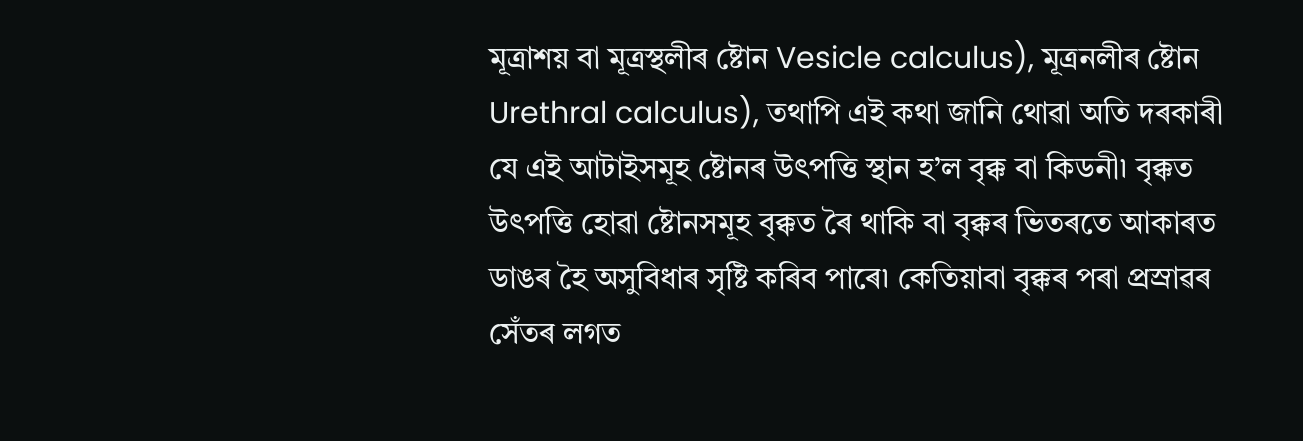মূত্রাশয় বা মূত্রস্থলীৰ ষ্টোন Vesicle calculus), মূত্রনলীৰ ষ্টোন Urethral calculus), তথাপি এই কথা জানি থোৱা অতি দৰকাৰী যে এই আটাইসমূহ ষ্টোনৰ উৎপত্তি স্থান হ’ল বৃক্ক বা কিডনী৷ বৃক্কত উৎপত্তি হোৱা ষ্টোনসমূহ বৃক্কত ৰৈ থাকি বা বৃক্কৰ ভিতৰতে আকাৰত ডাঙৰ হৈ অসুবিধাৰ সৃষ্টি কৰিব পাৰে৷ কেতিয়াবা বৃক্কৰ পৰা প্রস্রাৱৰ সেঁতৰ লগত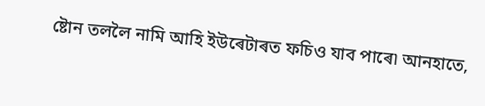ষ্টোন তললৈ নামি আহি ইউৰেটাৰত ফচিও যাব পাৰে৷ আনহাতে,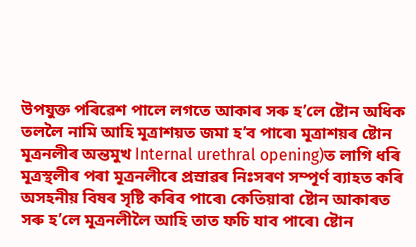উপযুক্ত পৰিৱেশ পালে লগতে আকাৰ সৰু হ’লে ষ্টোন অধিক তললৈ নামি আহি মূত্রাশয়ত জমা হ’ব পাৰে৷ মূত্রাশয়ৰ ষ্টোন মূত্রনলীৰ অন্তমুখ Internal urethral opening)ত লাগি ধৰি মূত্রস্থলীৰ পৰা মূত্রনলীৰে প্রস্রাৱৰ নিঃসৰণ সম্পূর্ণ ব্যাহত কৰি অসহনীয় বিষৰ সৃষ্টি কৰিব পাৰে৷ কেতিয়াবা ষ্টোন আকাৰত সৰু হ’লে মূত্রনলীলৈ আহি তাত ফচি যাব পাৰে৷ ষ্টোন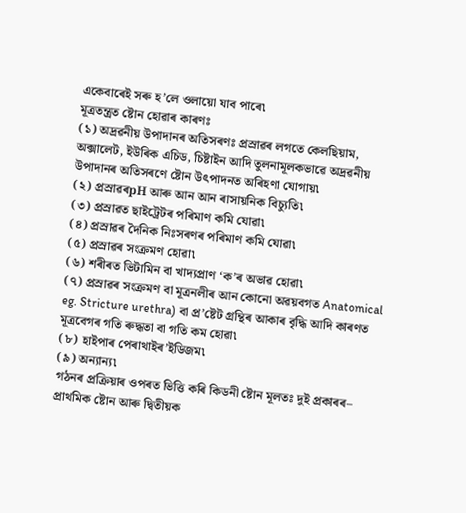একেবাৰেই সৰু হ’লে ওলায়ো যাব পাৰে৷
মূত্রতন্ত্রত ষ্টোন হোৱাৰ কাৰণঃ
(১) অদ্রৱনীয় উপাদানৰ অতিসৰণঃ প্রস্রাৱৰ লগতে কেলছিয়াম, অক্সালেট, ইউৰিক এচিড, চিষ্টাইন আদি তুলনামূলকভাৱে অদ্রৱনীয় উপাদানৰ অতিসৰণে ষ্টোন উৎপাদনত অৰিহণা যোগায়৷
(২) প্রস্রাৱৰpH আৰু আন আন ৰাসায়নিক বিচ্যুতি৷
(৩) প্রস্রাৱত ছাইট্রেটৰ পৰিমাণ কমি যোৱা৷
(৪) প্রস্রাৱৰ দৈনিক নিঃসৰণৰ পৰিমাণ কমি যোৱা৷
(৫) প্রস্রাৱৰ সংক্রমণ হোৱা৷
(৬) শৰীৰত ভিটামিন বা খাদ্যপ্রাণ ‘ক’ৰ অভাৱ হোৱা৷
(৭) প্রস্রাৱৰ সংক্রমণ বা মূত্রনলীৰ আন কোনো অৱয়বগত Anatomical eg. Stricture urethra) বা প্র’ষ্টেট গ্রন্থিৰ আকাৰ বৃদ্ধি আদি কাৰণত মূত্রবেগৰ গতি ৰুদ্ধতা বা গতি কম হোৱা৷
(৮) হাইপাৰ পেৰাথাইৰ’ইডিজম৷
(৯) অন্যান্য৷
গঠনৰ প্রক্রিয়াৰ ওপৰত ভিত্তি কৰি কিডনী ষ্টোন মূলতঃ দুই প্রকাৰৰ– প্রাথমিক ষ্টোন আৰু দ্বিতীয়ক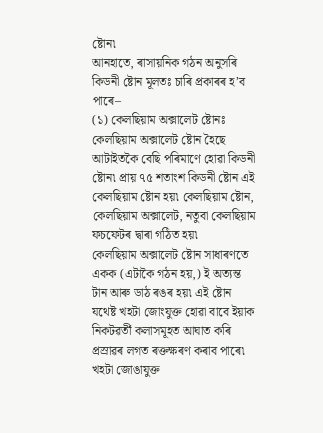ষ্টোন৷
আনহাতে, ৰাসায়নিক গঠন অনুসৰি কিডনী ষ্টোন মূলতঃ চাৰি প্রকাৰৰ হ’ব পাৰে–
(১) কেলছিয়াম অক্সালেট ষ্টোনঃ কেলছিয়াম অক্সালেট ষ্টোন হৈছে আটাইতকৈ বেছি পৰিমাণে হোৱা কিডনী ষ্টোন৷ প্রায় ৭৫ শতাংশ কিডনী ষ্টোন এই কেলছিয়াম ষ্টোন হয়৷ কেলছিয়াম ষ্টোন, কেলছিয়াম অক্সালেট, নতুবা কেলছিয়াম ফচফেটৰ দ্বাৰা গঠিত হয়৷
কেলছিয়াম অক্সালেট ষ্টোন সাধাৰণতে একক (এটাকৈ গঠন হয়,) ই অত্যন্ত টান আৰু ডাঠ ৰঙৰ হয়৷ এই ষ্টোন যথেষ্ট খহটা জোংযুক্ত হোৱা বাবে ইয়াক নিকটৱর্তী কলাসমূহত আঘাত কৰি প্রস্রাৱৰ লগত ৰক্তক্ষৰণ কৰাব পাৰে৷ খহটা জোঙাযুক্ত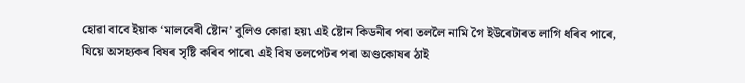হোৱা বাবে ইয়াক ‘মালবেৰী ষ্টোন’ বুলিও কোৱা হয়৷ এই ষ্টোন কিডনীৰ পৰা তললৈ নামি গৈ ইউৰেটাৰত লাগি ধৰিব পাৰে, যিয়ে অসহ্যকৰ বিষৰ সৃষ্টি কৰিব পাৰে৷ এই বিষ তলপেটৰ পৰা অণ্ডকোষৰ ঠাই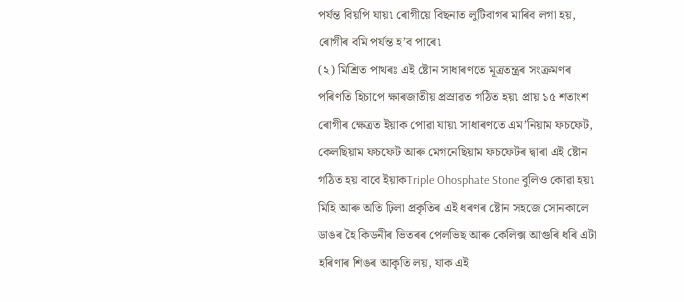পর্যন্ত বিয়পি যায়৷ ৰোগীয়ে বিছনাত লুটিবাগৰ মাৰিব লগা হয়, ৰোগীৰ বমি পর্যন্ত হ’ব পাৰে৷
(২) মিশ্রিত পাথৰঃ এই ষ্টোন সাধাৰণতে মূত্রতন্ত্রৰ সংক্রমণৰ পৰিণতি হিচাপে ক্ষাৰজাতীয় প্রস্রাৱত গঠিত হয়৷ প্রায় ১৫ শতাংশ ৰোগীৰ ক্ষেত্রত ইয়াক পোৱা যায়৷ সাধাৰণতে এম’নিয়াম ফচফেট, কেলছিয়াম ফচফেট আৰু মেগনেছিয়াম ফচফেটৰ দ্বাৰা এই ষ্টোন গঠিত হয় বাবে ইয়াকTriple Ohosphate Stone বুলিও কোৱা হয়৷
মিহি আৰু অতি ঢ়িলা প্রকৃতিৰ এই ধৰণৰ ষ্টোন সহজে সোনকালে ডাঙৰ হৈ কিডনীৰ ভিতৰৰ পেলভিছ আৰু কেলিক্স আগুৰি ধৰি এটা হৰিণাৰ শিঙৰ আকৃতি লয়, যাক এই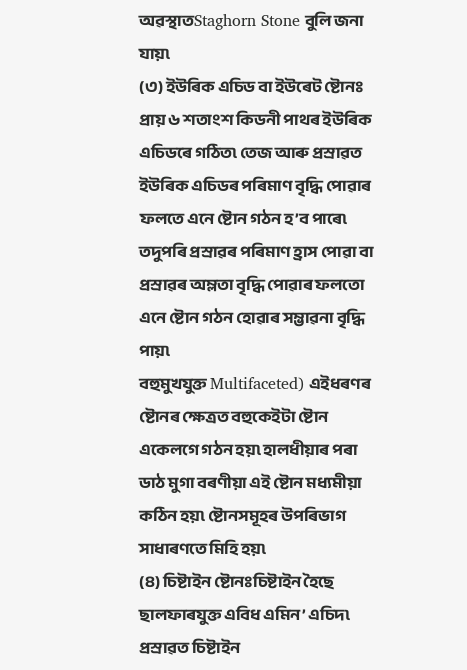অৱস্থাতStaghorn Stone বুলি জনা যায়৷
(৩) ইউৰিক এচিড বা ইউৰেট ষ্টোনঃ প্রায় ৬ শতাংশ কিডনী পাথৰ ইউৰিক এচিডৰে গঠিত৷ তেজ আৰু প্রস্রাৱত ইউৰিক এচিডৰ পৰিমাণ বৃদ্ধি পোৱাৰ ফলতে এনে ষ্টোন গঠন হ’ব পাৰে৷ তদুপৰি প্রস্রাৱৰ পৰিমাণ হ্রাস পোৱা বা প্রস্রাৱৰ অম্লতা বৃদ্ধি পোৱাৰ ফলতো এনে ষ্টোন গঠন হোৱাৰ সম্ভাৱনা বৃদ্ধি পায়৷
বহুমুখযুক্ত Multifaceted) এইধৰণৰ ষ্টোনৰ ক্ষেত্রত বহুকেইটা ষ্টোন একেলগে গঠন হয়৷ হালধীয়াৰ পৰা ডাঠ মুগা বৰণীয়া এই ষ্টোন মধ্যমীয়া কঠিন হয়৷ ষ্টোনসমূহৰ উপৰিভাগ সাধাৰণতে মিহি হয়৷
(৪) চিষ্টাইন ষ্টোনঃচিষ্টাইন হৈছে ছালফাৰযুক্ত এবিধ এমিন’ এচিদ৷ প্রস্রাৱত চিষ্টাইন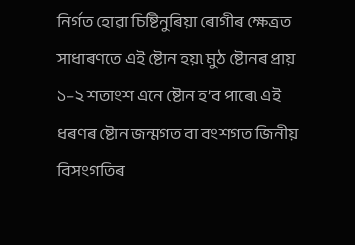নির্গত হোৱা চিষ্টিনুৰিয়া ৰোগীৰ ক্ষেত্রত সাধাৰণতে এই ষ্টোন হয়৷ মুঠ ষ্টোনৰ প্রায় ১–২ শতাংশ এনে ষ্টোন হ’ব পাৰে৷ এই ধৰণৰ ষ্টোন জন্মগত বা বংশগত জিনীয় বিসংগতিৰ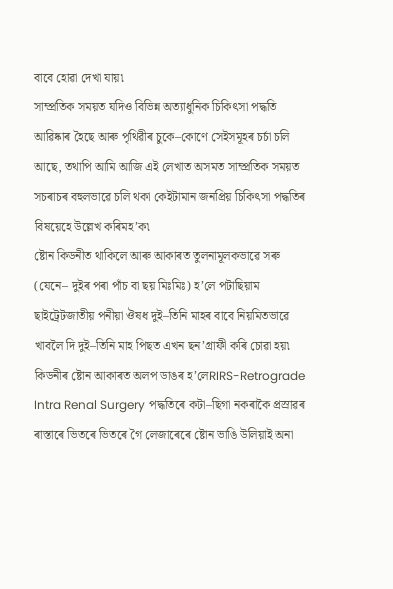বাবে হোৱা দেখা যায়৷
সাম্প্রতিক সময়ত যদিও বিভিন্ন অত্যাধুনিক চিকিৎসা পদ্ধতি আৱিষ্কাৰ হৈছে আৰু পৃথিৱীৰ চুকে–কোণে সেইসমূহৰ চর্চা চলি আছে, তথাপি আমি আজি এই লেখাত অসমত সাম্প্রতিক সময়ত সচৰাচৰ বহুলভাৱে চলি থকা কেইটামান জনপ্রিয় চিকিৎসা পদ্ধতিৰ বিষয়েহে উল্লেখ কৰিমহ’ক৷
ষ্টোন কিডনীত থাকিলে আৰু আকাৰত তুলনামূলকভাৱে সৰু (যেনে– দুইৰ পৰা পাঁচ বা ছয় মিঃমিঃ) হ’লে পটাছিয়াম ছাইট্রেটজাতীয় পনীয়া ঔষধ দুই–তিনি মাহৰ বাবে নিয়মিতভাৱে খাবলৈ দি দুই–তিনি মাহ পিছত এখন ছন’গ্রাফী কৰি চোৱা হয়৷
কিডনীৰ ষ্টোন আকাৰত অলপ ডাঙৰ হ’লেRIRS-Retrograde Intra Renal Surgery পদ্ধতিৰে কটা–ছিগা নকৰাকৈ প্রস্রাৱৰ ৰাস্তাৰে ভিতৰে ভিতৰে গৈ লেজাৰেৰে ষ্টোন ভাঙি উলিয়াই অনা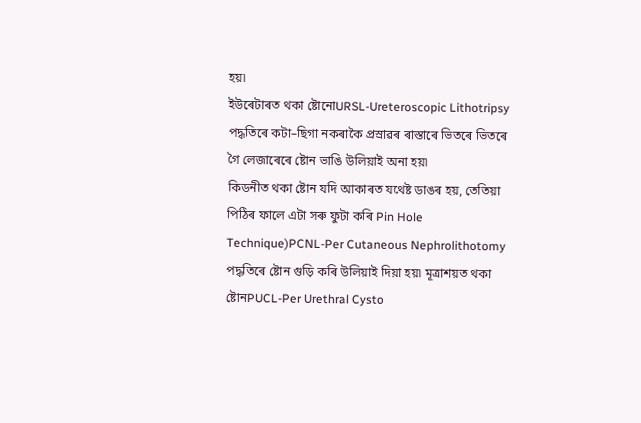হয়৷
ইউৰেটাৰত থকা ষ্টোনোURSL-Ureteroscopic Lithotripsy পদ্ধতিৰে কটা–ছিগা নকৰাকৈ প্রস্রাৱৰ ৰাস্তাৰে ভিতৰে ভিতৰে গৈ লেজাৰেৰে ষ্টোন ভাঙি উলিয়াই অনা হয়৷
কিডনীত থকা ষ্টোন যদি আকাৰত যথেষ্ট ডাঙৰ হয়, তেতিয়া পিঠিৰ ফালে এটা সৰু ফুটা কৰি Pin Hole Technique)PCNL-Per Cutaneous Nephrolithotomy পদ্ধতিৰে ষ্টোন গুড়ি কৰি উলিয়াই দিয়া হয়৷ মূত্রাশয়ত থকা ষ্টোনPUCL-Per Urethral Cysto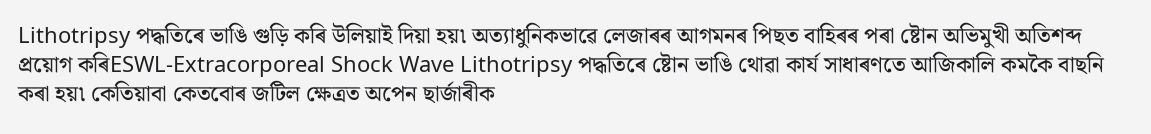Lithotripsy পদ্ধতিৰে ভাঙি গুড়ি কৰি উলিয়াই দিয়া হয়৷ অত্যাধুনিকভাৱে লেজাৰৰ আগমনৰ পিছত বাহিৰৰ পৰা ষ্টোন অভিমুখী অতিশব্দ প্রয়োগ কৰিESWL-Extracorporeal Shock Wave Lithotripsy পদ্ধতিৰে ষ্টোন ভাঙি থোৱা কার্য সাধাৰণতে আজিকালি কমকৈ বাছনি কৰা হয়৷ কেতিয়াবা কেতবোৰ জটিল ক্ষেত্রত অপেন ছার্জাৰীক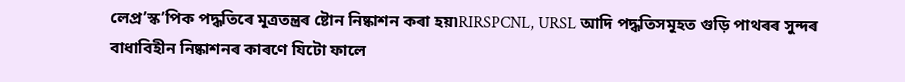লেপ্র’স্ক’পিক পদ্ধতিৰে মূত্রতন্ত্রৰ ষ্টোন নিষ্কাশন কৰা হয়৷RIRSPCNL, URSL আদি পদ্ধতিসমূহত গুড়ি পাথৰৰ সুন্দৰ বাধাবিহীন নিষ্কাশনৰ কাৰণে যিটো ফালে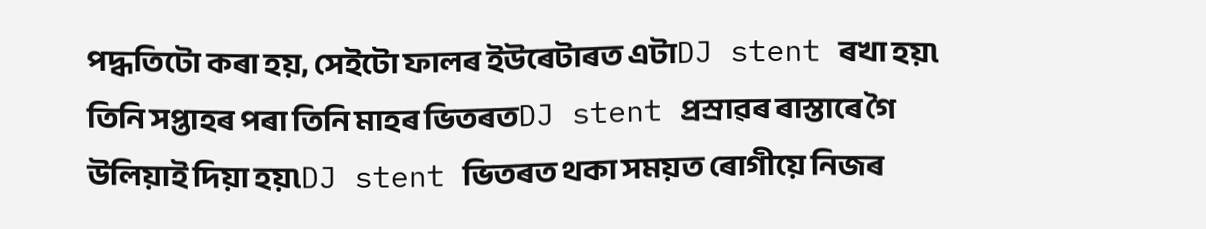পদ্ধতিটো কৰা হয়, সেইটো ফালৰ ইউৰেটাৰত এটাDJ stent ৰখা হয়৷ তিনি সপ্তাহৰ পৰা তিনি মাহৰ ভিতৰতDJ stent প্রস্রাৱৰ ৰাস্তাৰে গৈ উলিয়াই দিয়া হয়৷DJ stent ভিতৰত থকা সময়ত ৰোগীয়ে নিজৰ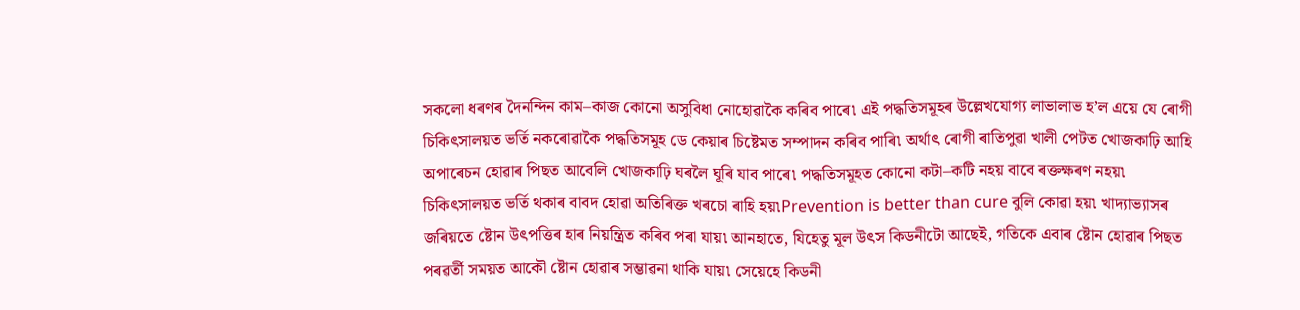সকলো ধৰণৰ দৈনন্দিন কাম–কাজ কোনো অসুবিধা নোহোৱাকৈ কৰিব পাৰে৷ এই পদ্ধতিসমূহৰ উল্লেখযোগ্য লাভালাভ হ’ল এয়ে যে ৰোগী চিকিৎসালয়ত ভর্তি নকৰোৱাকৈ পদ্ধতিসমূহ ডে কেয়াৰ চিষ্টেমত সম্পাদন কৰিব পাৰি৷ অর্থাৎ ৰোগী ৰাতিপুৱা খালী পেটত খোজকাঢ়ি আহি অপাৰেচন হোৱাৰ পিছত আবেলি খোজকাঢ়ি ঘৰলৈ ঘূৰি যাব পাৰে৷ পদ্ধতিসমূহত কোনো কটা–কটি নহয় বাবে ৰক্তক্ষৰণ নহয়৷ চিকিৎসালয়ত ভর্তি থকাৰ বাবদ হোৱা অতিৰিক্ত খৰচো ৰাহি হয়৷Prevention is better than cure বুলি কোৱা হয়৷ খাদ্যাভ্যাসৰ জৰিয়তে ষ্টোন উৎপত্তিৰ হাৰ নিয়ন্ত্রিত কৰিব পৰা যায়৷ আনহাতে, যিহেতু মূল উৎস কিডনীটো আছেই, গতিকে এবাৰ ষ্টোন হোৱাৰ পিছত পৰৱর্তী সময়ত আকৌ ষ্টোন হোৱাৰ সম্ভাৱনা থাকি যায়৷ সেয়েহে কিডনী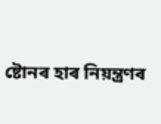ষ্টোনৰ হাৰ নিয়ন্ত্রণৰ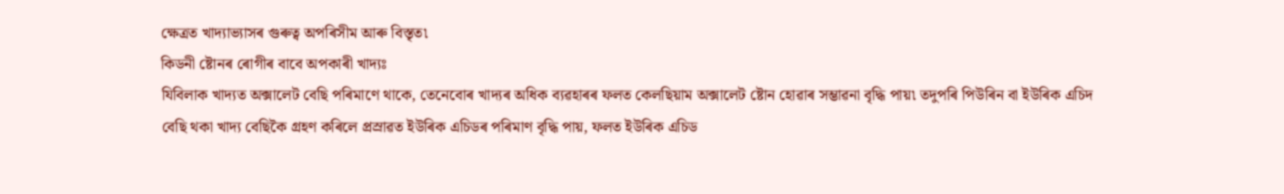ক্ষেত্রত খাদ্যাভ্যাসৰ গুৰুত্ব অপৰিসীম আৰু বিস্তৃত৷
কিডনী ষ্টোনৰ ৰোগীৰ বাবে অপকাৰী খাদ্যঃ
যিবিলাক খাদ্যত অক্সালেট বেছি পৰিমাণে থাকে, তেনেবোৰ খাদ্যৰ অধিক ব্যৱহাৰৰ ফলত কেলছিয়াম অক্সালেট ষ্টোন হোৱাৰ সম্ভাৱনা বৃদ্ধি পায়৷ তদুপৰি পিউৰিন বা ইউৰিক এচিদ বেছি থকা খাদ্য বেছিকৈ গ্রহণ কৰিলে প্রস্রাৱত ইউৰিক এচিডৰ পৰিমাণ বৃদ্ধি পায়, ফলত ইউৰিক এচিড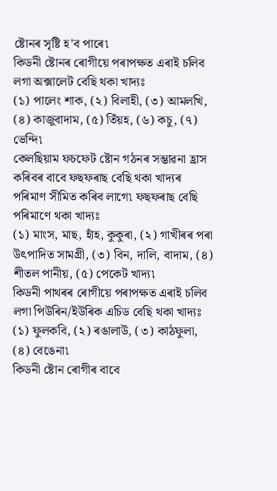ষ্টোনৰ সৃষ্টি হ’ব পাৰে৷
কিডনী ষ্টোনৰ ৰোগীয়ে পৰাপক্ষত এৰাই চলিব লগা অক্সালেট বেছি থকা খাদ্যঃ
(১) পালেং শাক, (২) বিলাহী, (৩) আমলখি, (৪) কাজুবাদাম, (৫) তিঁয়হ, (৬) কচু, (৭) ভেন্দি৷
কেলছিয়াম ফচফেট ষ্টোন গঠনৰ সম্ভাৱনা হ্রাস কৰিবৰ বাবে ফছফৰাছ বেছি থকা খাদ্যৰ পৰিমাণ সীমিত কৰিব লাগে৷ ফছফৰাছ বেছি পৰিমাণে থকা খাদ্যঃ
(১) মাংস, মাছ, হাঁহ, কুকুৰা, (২) গাখীৰৰ পৰা উৎপাদিত সামগ্রী, (৩) বিন, দালি, বাদাম, (৪) শীতল পানীয়, (৫) পেকেট খাদ্য৷
কিডনী পাথৰৰ ৰোগীয়ে পৰাপক্ষত এৰাই চলিব লগা পিউৰিন/ইউৰিক এচিড বেছি থকা খাদ্যঃ
(১) ফুলকবি, (২) ৰঙালাউ, (৩) কাঠফুলা, (৪) বেঙেনা৷
কিডনী ষ্টোন ৰোগীৰ বাবে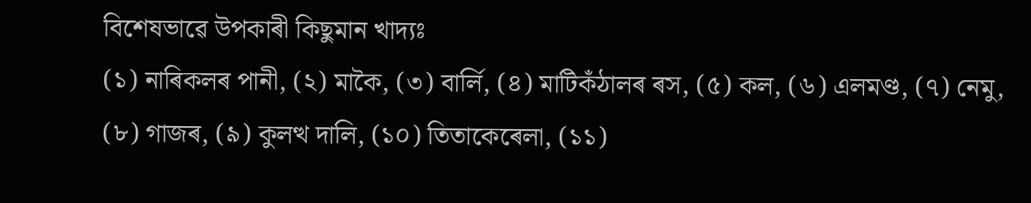বিশেষভাৱে উপকাৰী কিছুমান খাদ্যঃ
(১) নাৰিকলৰ পানী, (২) মাকৈ, (৩) বার্লি, (৪) মাটিকঁঠালৰ ৰস, (৫) কল, (৬) এলমণ্ড, (৭) নেমু, (৮) গাজৰ, (৯) কুলত্থ দালি, (১০) তিতাকেৰেলা, (১১)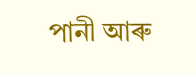পানী আৰু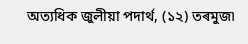অত্যধিক জুলীয়া পদার্থ, (১২) তৰমুজ৷